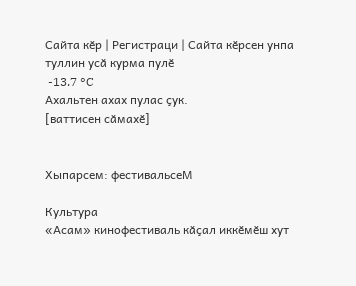Сайта кӗр | Регистраци | Сайта кӗрсен унпа туллин усӑ курма пулӗ
 -13.7 °C
Ахальтен ахах пулас ҫук.
[ваттисен сӑмахӗ]


Хыпарсем: фестивальсеМ

Культура
«Асам» кинофестиваль кӑҫал иккӗмӗш хут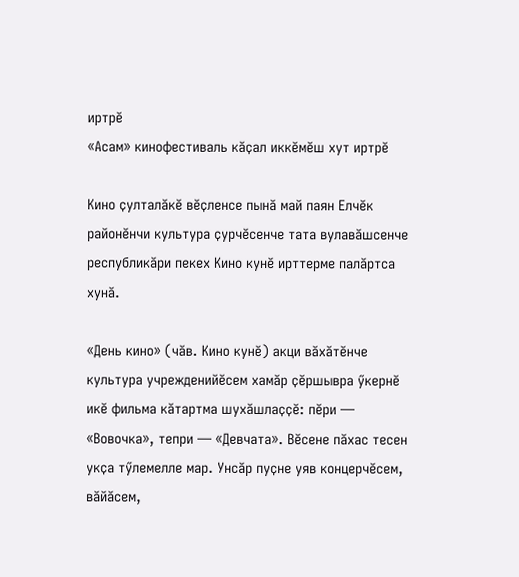иртрӗ
«Асам» кинофестиваль кӑҫал иккӗмӗш хут иртрӗ

Кино ҫулталӑкӗ вӗҫленсе пынӑ май паян Елчӗк районӗнчи культура ҫурчӗсенче тата вулавӑшсенче республикӑри пекех Кино кунӗ ирттерме палӑртса хунӑ.

«День кино» (чӑв. Кино кунӗ) акци вӑхӑтӗнче культура учрежденийӗсем хамӑр ҫӗршывра ӳкернӗ икӗ фильма кӑтартма шухӑшлаҫҫӗ: пӗри — «Вовочка», тепри — «Девчата». Вӗсене пӑхас тесен укҫа тӳлемелле мар. Унсӑр пуҫне уяв концерчӗсем, вӑйӑсем,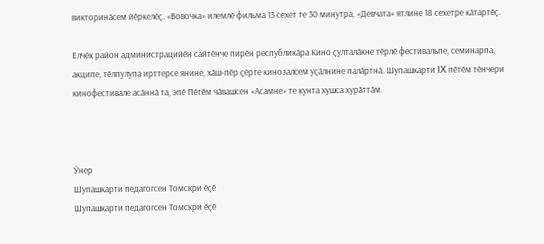викторинӑсем йӗркелӗҫ. «Вовочка» илемлӗ фильма 13 сехет те 30 минутра, «Девчата» ятлине 18 сехетре кӑтартӗҫ.

Елчӗк район администрацийӗн сайтӗнче пирӗн республикӑра Кино ҫулталӑкне тӗрлӗ фестивальпе, семинарпа, акципе, тӗлпулупа ирттерсе янине, хӑш-пӗр ҫӗрте кинозалсем уҫӑлнине палӑртнӑ. Шупашкарти IX пӗтӗм тӗнчери кинофестивале асӑннӑ та, эпӗ Пӗтӗм чӑвашсен «Асамне» те кунта хушса хурӑттӑм.



Ӳнер
Шупашкарти педагогсен Томскри ӗҫӗ
Шупашкарти педагогсен Томскри ӗҫӗ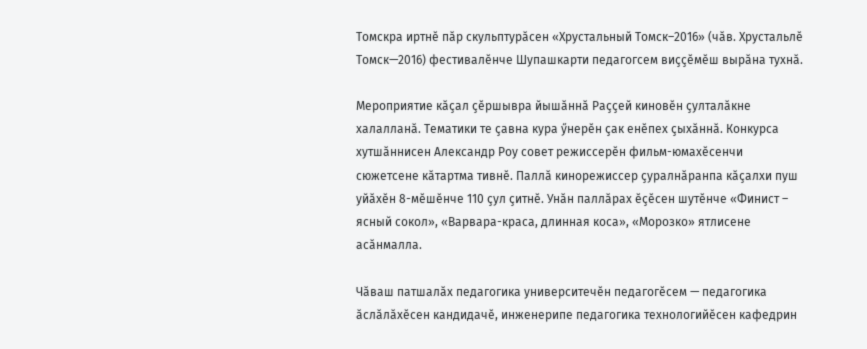Томскра иртнӗ пӑр скульптурӑсен «Хрустальный Томск–2016» (чӑв. Хрустальлӗ Томск—2016) фестивалӗнче Шупашкарти педагогсем виҫҫӗмӗш вырӑна тухнӑ.

Мероприятие кӑҫал ҫӗршывра йышӑннӑ Раҫҫей киновӗн ҫулталӑкне халалланӑ. Тематики те ҫавна кура ӳнерӗн ҫак енӗпех ҫыхӑннӑ. Конкурса хутшӑннисен Александр Роу совет режиссерӗн фильм-юмахӗсенчи сюжетсене кӑтартма тивнӗ. Паллӑ кинорежиссер ҫуралнӑранпа кӑҫалхи пуш уйӑхӗн 8-мӗшӗнче 110 ҫул ҫитнӗ. Унӑн паллӑрах ӗҫӗсен шутӗнче «Финист – ясный сокол», «Варвара-краса, длинная коса», «Морозко» ятлисене асӑнмалла.

Чӑваш патшалӑх педагогика университечӗн педагогӗсем — педагогика ӑслӑлӑхӗсен кандидачӗ, инженерипе педагогика технологийӗсен кафедрин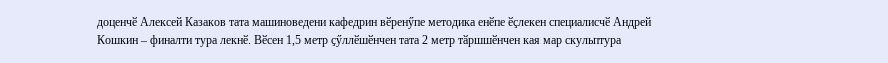доценчӗ Алексей Казаков тата машиноведени кафедрин вӗренӳпе методика енӗпе ӗҫлекен специалисчӗ Андрей Кошкин – финалти тура лекнӗ. Вӗсен 1,5 метр ҫӳллӗшӗнчен тата 2 метр тӑршшӗнчен кая мар скульптура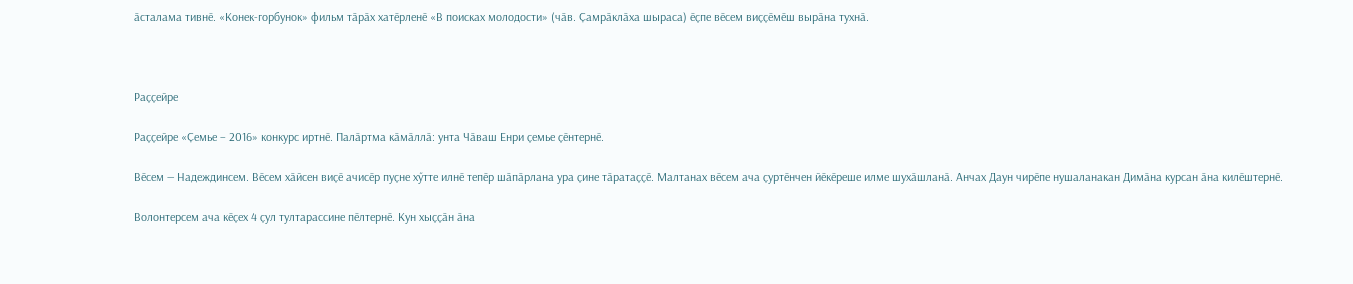ӑсталама тивнӗ. «Конек-горбунок» фильм тӑрӑх хатӗрленӗ «В поисках молодости» (чӑв. Ҫамрӑклӑха шыраса) ӗҫпе вӗсем виҫҫӗмӗш вырӑна тухнӑ.



Раҫҫейре

Раҫҫейре «Ҫемье – 2016» конкурс иртнӗ. Палӑртма кӑмӑллӑ: унта Чӑваш Енри ҫемье ҫӗнтернӗ.

Вӗсем — Надеждинсем. Вӗсем хӑйсен виҫӗ ачисӗр пуҫне хӳтте илнӗ тепӗр шӑпӑрлана ура ҫине тӑратаҫҫӗ. Малтанах вӗсем ача ҫуртӗнчен йӗкӗреше илме шухӑшланӑ. Анчах Даун чирӗпе нушаланакан Димӑна курсан ӑна килӗштернӗ.

Волонтерсем ача кӗҫех 4 ҫул тултарассине пӗлтернӗ. Кун хыҫҫӑн ӑна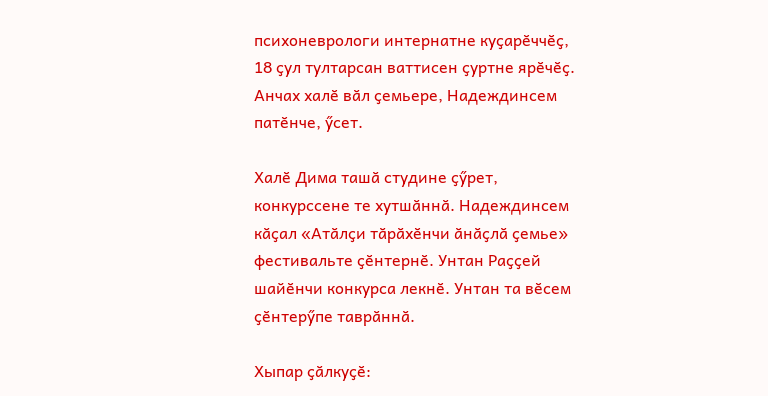психоневрологи интернатне куҫарӗччӗҫ, 18 ҫул тултарсан ваттисен ҫуртне ярӗчӗҫ. Анчах халӗ вӑл ҫемьере, Надеждинсем патӗнче, ӳсет.

Халӗ Дима ташӑ студине ҫӳрет, конкурссене те хутшӑннӑ. Надеждинсем кӑҫал «Атӑлҫи тӑрӑхӗнчи ӑнӑҫлӑ ҫемье» фестивальте ҫӗнтернӗ. Унтан Раҫҫей шайӗнчи конкурса лекнӗ. Унтан та вӗсем ҫӗнтерӳпе таврӑннӑ.

Хыпар ҫӑлкуҫӗ: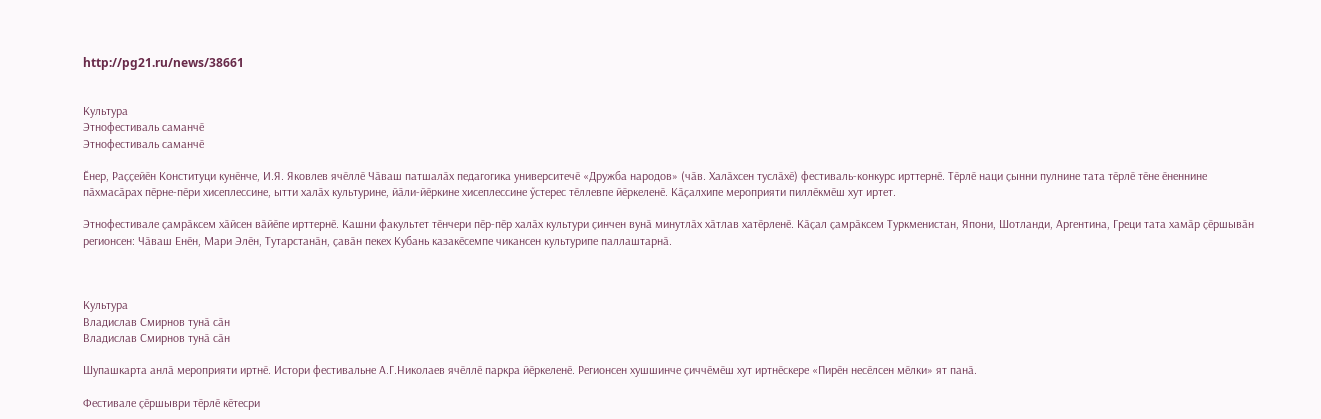http://pg21.ru/news/38661


Культура
Этнофестиваль саманчӗ
Этнофестиваль саманчӗ

Ӗнер, Раҫҫейӗн Конституци кунӗнче, И.Я. Яковлев ячӗллӗ Чӑваш патшалӑх педагогика университечӗ «Дружба народов» (чӑв. Халӑхсен туслӑхӗ) фестиваль-конкурс ирттернӗ. Тӗрлӗ наци ҫынни пулнине тата тӗрлӗ тӗне ӗненнине пӑхмасӑрах пӗрне-пӗри хисеплессине, ытти халӑх культурине, йӑли-йӗркине хисеплессине ӳстерес тӗллевпе йӗркеленӗ. Кӑҫалхипе мероприяти пиллӗкмӗш хут иртет.

Этнофестивале ҫамрӑксем хӑйсен вӑйӗпе ирттернӗ. Кашни факультет тӗнчери пӗр-пӗр халӑх культури ҫинчен вунӑ минутлӑх хӑтлав хатӗрленӗ. Кӑҫал ҫамрӑксем Туркменистан, Япони, Шотланди, Аргентина, Греци тата хамӑр ҫӗршывӑн регионсен: Чӑваш Енӗн, Мари Элӗн, Тутарстанӑн, ҫавӑн пекех Кубань казакӗсемпе чикансен культурипе паллаштарнӑ.



Культура
Владислав Смирнов тунӑ сӑн
Владислав Смирнов тунӑ сӑн

Шупашкарта анлӑ мероприяти иртнӗ. Истори фестивальне А.Г.Николаев ячӗллӗ паркра йӗркеленӗ. Регионсен хушшинче ҫиччӗмӗш хут иртнӗскере «Пирӗн несӗлсен мӗлки» ят панӑ.

Фестивале ҫӗршыври тӗрлӗ кӗтесри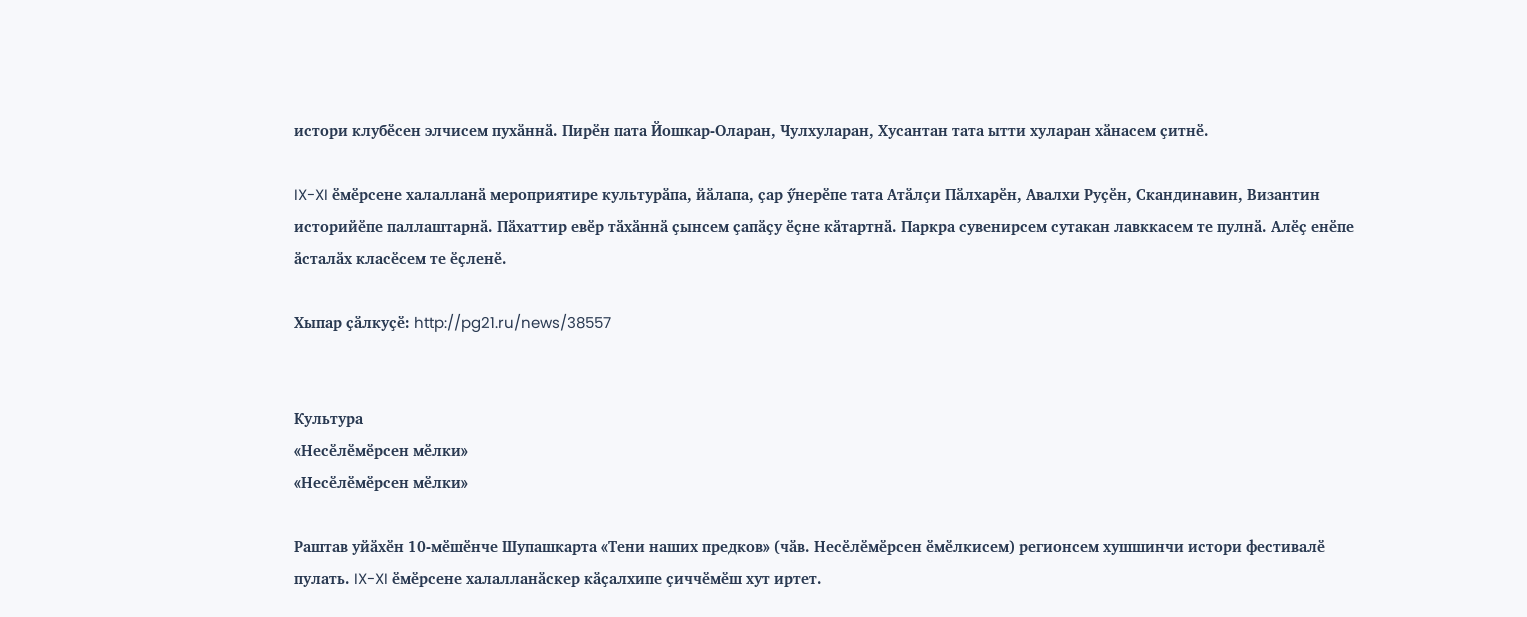истори клубӗсен элчисем пухӑннӑ. Пирӗн пата Йошкар-Оларан, Чулхуларан, Хусантан тата ытти хуларан хӑнасем ҫитнӗ.

IX-XI ӗмӗрсене халалланӑ мероприятире культурӑпа, йӑлапа, ҫар ӳнерӗпе тата Атӑлҫи Пӑлхарӗн, Авалхи Руҫӗн, Скандинавин, Византин историйӗпе паллаштарнӑ. Пӑхаттир евӗр тӑхӑннӑ ҫынсем ҫапӑҫу ӗҫне кӑтартнӑ. Паркра сувенирсем сутакан лавккасем те пулнӑ. Алӗҫ енӗпе ӑсталӑх класӗсем те ӗҫленӗ.

Хыпар ҫӑлкуҫӗ: http://pg21.ru/news/38557


Культура
«Несӗлӗмӗрсен мӗлки»
«Несӗлӗмӗрсен мӗлки»

Раштав уйӑхӗн 10-мӗшӗнче Шупашкарта «Тени наших предков» (чӑв. Несӗлӗмӗрсен ӗмӗлкисем) регионсем хушшинчи истори фестивалӗ пулать. IX-XI ӗмӗрсене халалланӑскер кӑҫалхипе ҫиччӗмӗш хут иртет.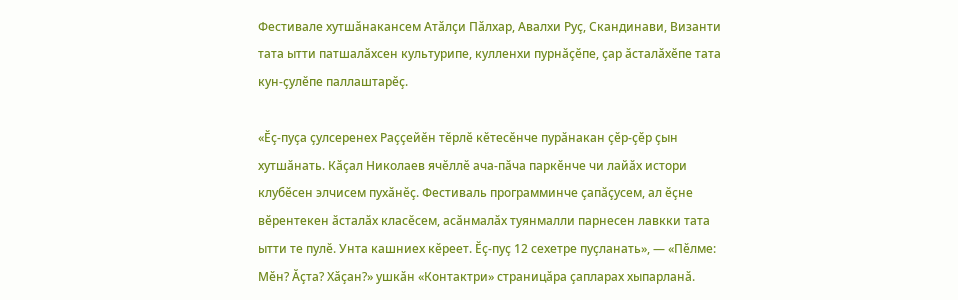Фестивале хутшӑнакансем Атӑлҫи Пӑлхар, Авалхи Руҫ, Скандинави, Византи тата ытти патшалӑхсен культурипе, кулленхи пурнӑҫӗпе, ҫар ӑсталӑхӗпе тата кун-ҫулӗпе паллаштарӗҫ.

«Ӗҫ-пуҫа ҫулсеренех Раҫҫейӗн тӗрлӗ кӗтесӗнче пурӑнакан ҫӗр-ҫӗр ҫын хутшӑнать. Кӑҫал Николаев ячӗллӗ ача-пӑча паркӗнче чи лайӑх истори клубӗсен элчисем пухӑнӗҫ. Фестиваль программинче ҫапӑҫусем, ал ӗҫне вӗрентекен ӑсталӑх класӗсем, асӑнмалӑх туянмалли парнесен лавкки тата ытти те пулӗ. Унта кашниех кӗреет. Ӗҫ-пуҫ 12 сехетре пуҫланать», — «Пӗлме: Мӗн? Ӑҫта? Хӑҫан?» ушкӑн «Контактри» страницӑра ҫапларах хыпарланӑ.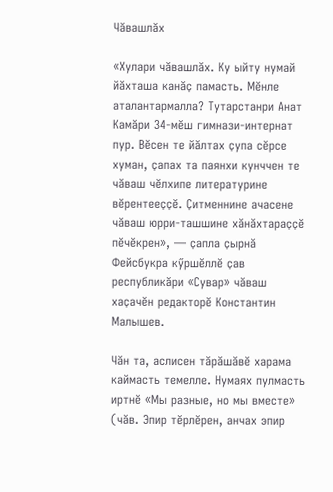Чӑвашлӑх

«Хулари чӑвашлӑх. Ку ыйту нумай йӑхташа канӑҫ памасть. Мӗнле аталантармалла? Тутарстанри Анат Камӑри 34-мӗш гимнази-интернат пур. Вӗсен те йӑлтах ҫупа сӗрсе хуман, ҫапах та паянхи кунччен те чӑваш чӗлхипе литературине вӗрентееҫҫӗ. Ҫитменнине ачасене чӑваш юрри-ташшине хӑнӑхтараҫҫӗ пӗчӗкрен», — ҫапла ҫырнӑ Фейсбукра кӳршӗллӗ ҫав республикӑри «Сувар» чӑваш хаҫачӗн редакторӗ Константин Малышев.

Чӑн та, аслисен тӑрӑшӑвӗ харама каймасть темелле. Нумаях пулмасть иртнӗ «Мы разные, но мы вместе» (чӑв. Эпир тӗрлӗрен, анчах эпир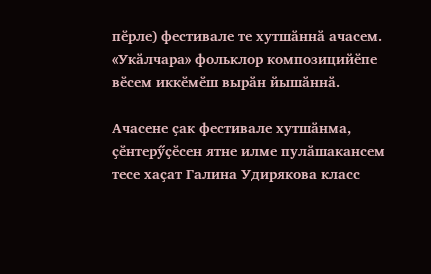пӗрле) фестивале те хутшӑннӑ ачасем. «Укӑлчара» фольклор композицийӗпе вӗсем иккӗмӗш вырӑн йышӑннӑ.

Ачасене ҫак фестивале хутшӑнма, ҫӗнтерӳҫӗсен ятне илме пулӑшакансем тесе хаҫат Галина Удирякова класс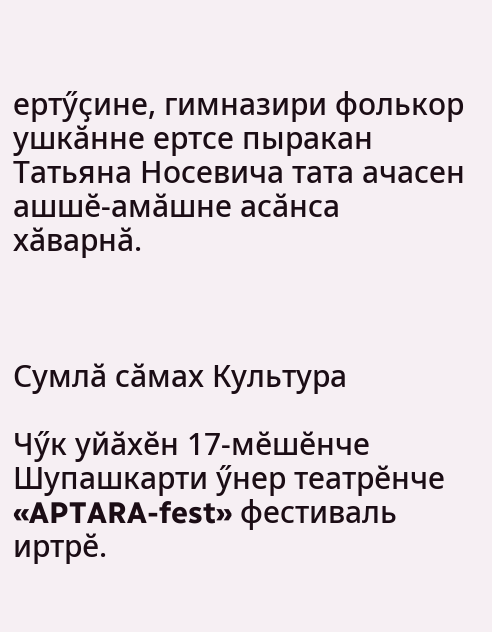ертӳҫине, гимназири фолькор ушкӑнне ертсе пыракан Татьяна Носевича тата ачасен ашшӗ-амӑшне асӑнса хӑварнӑ.



Сумлӑ сӑмах Культура

Чӳк уйӑхӗн 17-мӗшӗнче Шупашкарти ӳнер театрӗнче «APTARA-fest» фестиваль иртрӗ.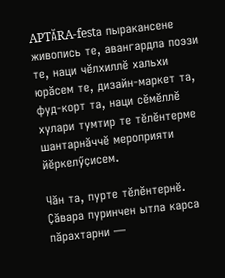APTӐRA-festа пыракансене живопись те, авангардла поэзи те, наци чӗлхиллӗ хальхи юрӑсем те, дизайн-маркет та, фуд-корт та, наци сӗмӗллӗ хулари тумтир те тӗлӗнтерме шантарнӑччӗ мероприяти йӗркелӳҫисем.

Чӑн та, пурте тӗлӗнтернӗ. Ҫӑвара пуринчен ытла карса пӑрахтарни —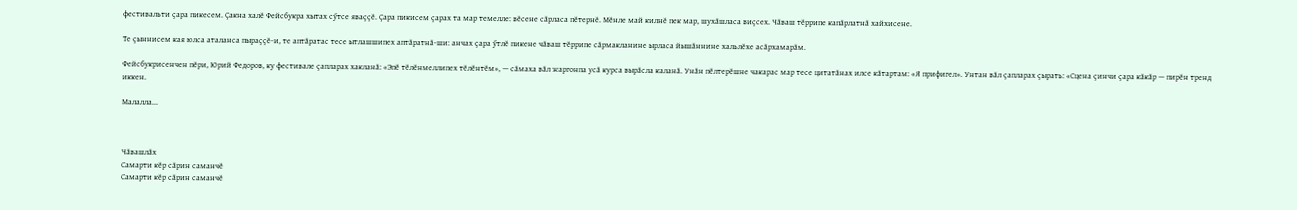фестивальти ҫара пикесем. Ҫакна халӗ Фейсбукра хытах сӳтсе яваҫҫӗ. Ҫара пикисем ҫарах та мар темелле: вӗсене сӑрласа пӗтернӗ. Мӗнле май килнӗ пек мар, шухӑшласа виҫсех. Чӑваш тӗррипе капӑрлатнӑ хайхисене.

Те ҫыннисем кая юлса аталанса пыраҫҫӗ-и, те аптӑратас тесе ытлашшипех аптӑратнӑ-ши: анчах ҫара ӳтлӗ пикене чӑваш тӗррипе сӑрмакланине ырласа йышӑннине хальлӗхе асӑрхамарӑм.

Фейсбукрисенчен пӗри, Юрий Федоров, ку фестивале ҫапларах хакланӑ: «Эпӗ тӗлӗнмеллипех тӗлӗнтӗм», — сӑмаха вӑл жаргонпа усӑ курса вырӑсла каланӑ. Унӑн пӗлтерӗшне чакарас мар тесе цитатӑнах илсе кӑтартам: «Я прифигел». Унтан вӑл ҫапларах ҫырать: «Сцена ҫинчи ҫара кӑкӑр — пирӗн тренд иккен.

Малалла...



Чӑвашлӑх
Самарти кӗр сӑрин саманчӗ
Самарти кӗр сӑрин саманчӗ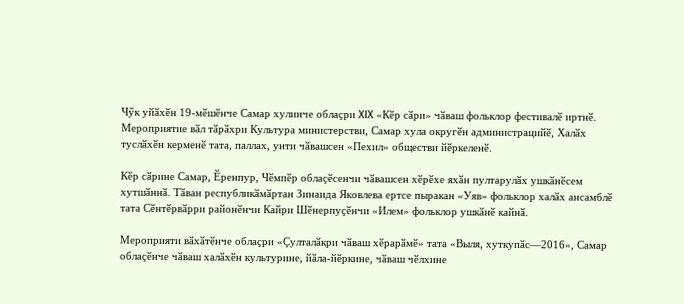Чӳк уйӑхӗн 19-мӗшӗнче Самар хулинче облаҫри XIX «Кӗр сӑри» чӑваш фольклор фестивалӗ иртнӗ. Мероприятие вӑл тӑрӑхри Культура министерстви, Самар хула округӗн администрацийӗ, Халӑх туслӑхӗн керменӗ тата, паллах, унти чӑвашсен «Пехил» обществи йӗркеленӗ.

Кӗр сӑрине Самар, Ӗренпур, Чӗмпӗр облаҫӗсенчи чӑвашсен хӗрӗхе яхӑн пултарулӑх ушкӑнӗсем хутшӑннӑ. Тӑван республикӑмӑртан Зинаида Яковлева ертсе пыракан «Уяв» фольклор халӑх ансамблӗ тата Сӗнтӗрвӑрри районӗнчи Кайри Шӗнерпуҫӗнчи «Илем» фольклор ушкӑнӗ кайнӑ.

Мероприяти вӑхӑтӗнче облаҫри «Ҫулталӑкри чӑваш хӗрарӑмӗ» тата «Выля, хуткупӑс—2016», Самар облаҫӗнче чӑваш халӑхӗн культурине, йӑла-йӗркине, чӑваш чӗлхине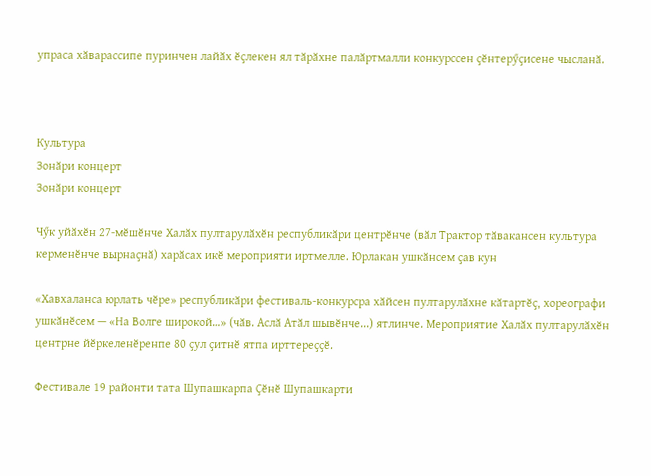упраса хӑварассипе пуринчен лайӑх ӗҫлекен ял тӑрӑхне палӑртмалли конкурссен ҫӗнтерӳҫисене чысланӑ.



Культура
Зонӑри концерт
Зонӑри концерт

Чӳк уйӑхӗн 27-мӗшӗнче Халӑх пултарулӑхӗн республикӑри центрӗнче (вӑл Трактор тӑвакансен культура керменӗнче вырнаҫнӑ) харӑсах икӗ мероприяти иртмелле. Юрлакан ушкӑнсем ҫав кун

«Хавхаланса юрлать чӗре» республикӑри фестиваль-конкурсра хӑйсен пултарулӑхне кӑтартӗҫ, хореографи ушкӑнӗсем — «На Волге широкой…» (чӑв. Аслӑ Атӑл шывӗнче...) ятлинче. Мероприятие Халӑх пултарулӑхӗн центрне йӗркеленӗренпе 80 ҫул ҫитнӗ ятпа ирттереҫҫӗ.

Фестивале 19 районти тата Шупашкарпа Ҫӗнӗ Шупашкарти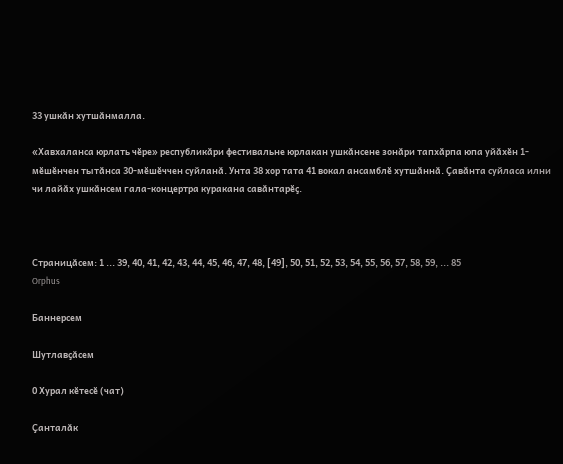33 ушкӑн хутшӑнмалла.

«Хавхаланса юрлать чӗре» республикӑри фестивальне юрлакан ушкӑнсене зонӑри тапхӑрпа юпа уйӑхӗн 1-мӗшӗнчен тытӑнса 30-мӗшӗччен суйланӑ. Унта 38 хор тата 41 вокал ансамблӗ хутшӑннӑ. Ҫавӑнта суйласа илни чи лайӑх ушкӑнсем гала-концертра куракана савӑнтарӗҫ.



Страницӑсем: 1 ... 39, 40, 41, 42, 43, 44, 45, 46, 47, 48, [49], 50, 51, 52, 53, 54, 55, 56, 57, 58, 59, ... 85
Orphus

Баннерсем

Шутлавҫӑсем

0 Хурал кӗтесӗ (чат)

Ҫанталӑк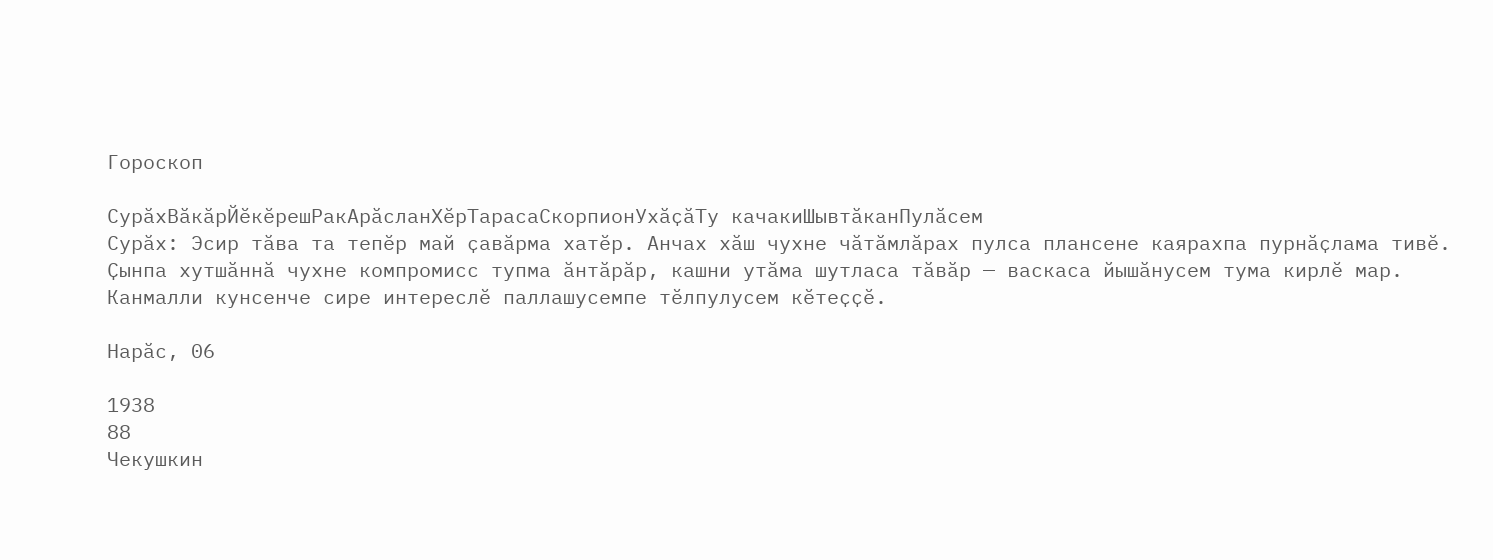Гороскоп

СурӑхВӑкӑрЙӗкӗрешРакАрӑсланХӗрТарасаСкорпионУхӑҫӑТу качакиШывтӑканПулӑсем
Сурӑх: Эсир тӑва та тепӗр май ҫавӑрма хатӗр. Анчах хӑш чухне чӑтӑмлӑрах пулса плансене каярахпа пурнӑҫлама тивӗ. Ҫынпа хутшӑннӑ чухне компромисс тупма ӑнтӑрӑр, кашни утӑма шутласа тӑвӑр — васкаса йышӑнусем тума кирлӗ мар. Канмалли кунсенче сире интереслӗ паллашусемпе тӗлпулусем кӗтеҫҫӗ.

Нарӑс, 06

1938
88
Чекушкин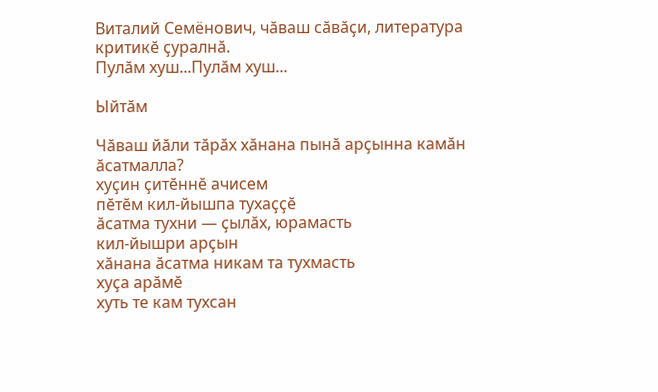Виталий Семёнович, чӑваш сӑвӑҫи, литература критикӗ ҫуралнӑ.
Пулӑм хуш...Пулӑм хуш...

Ыйтӑм

Чӑваш йӑли тӑрӑх хӑнана пынӑ арҫынна камӑн ӑсатмалла?
хуҫин ҫитӗннӗ ачисем
пӗтӗм кил-йышпа тухаҫҫӗ
ӑсатма тухни — ҫылӑх, юрамасть
кил-йышри арҫын
хӑнана ӑсатма никам та тухмасть
хуҫа арӑмӗ
хуть те кам тухсан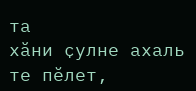та
хӑни ҫулне ахаль те пӗлет,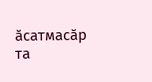ӑсатмасӑр та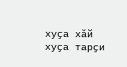хуҫа хӑй
хуҫа тарҫи